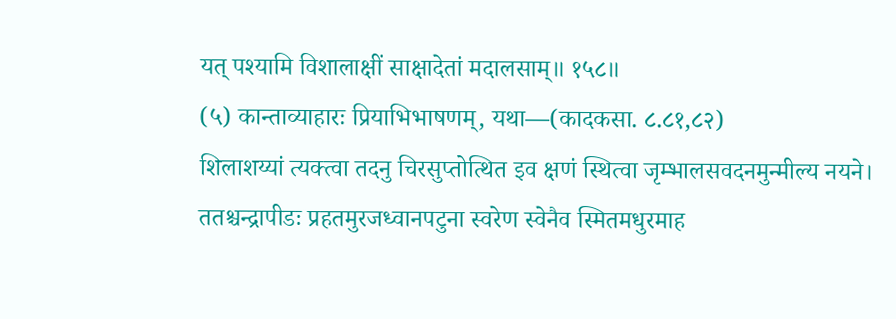यत् पश्यामि विशालाक्षीं साक्षादेतां मदालसाम्॥ १५८॥
(५) कान्ताव्याहारः प्रियाभिभाषणम्, यथा—(कादकसा. ८.८१,८२)
शिलाशय्यां त्यक्त्वा तदनु चिरसुप्तोत्थित इव क्षणं स्थित्वा जृम्भालसवदनमुन्मील्य नयने।
ततश्चन्द्रापीडः प्रहतमुरजध्वानपटुना स्वरेण स्वेनैव स्मितमधुरमाह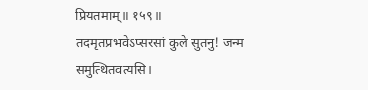प्रियतमाम्॥ १५९॥
तदमृतप्रभवेऽप्सरसां कुले सुतनु! जन्म समुत्थितवत्यसि।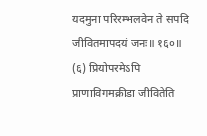यदमुना परिरम्भलवेन ते सपदि जीवितमापदयं जनः॥ १६०॥
(६) प्रियोपरमेऽपि प्राणाविगमक्रीडा जीवितेति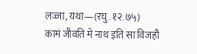लज्जा, यथा—(रघु. १२.७५)
कामं जीवति मे नाथ इति सा विजहौ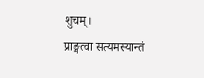शुचम्।
प्राङ्मत्वा सत्यमस्यान्तं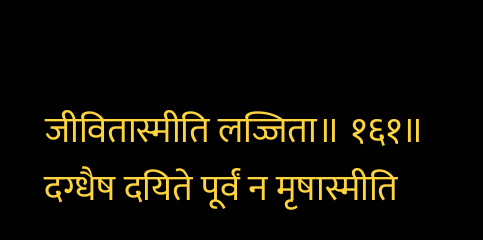जीवितास्मीति लज्जिता॥ १६१॥
दग्धैष दयिते पूर्वं न मृषास्मीति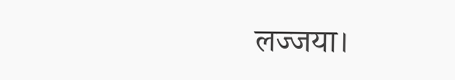लज्जया।